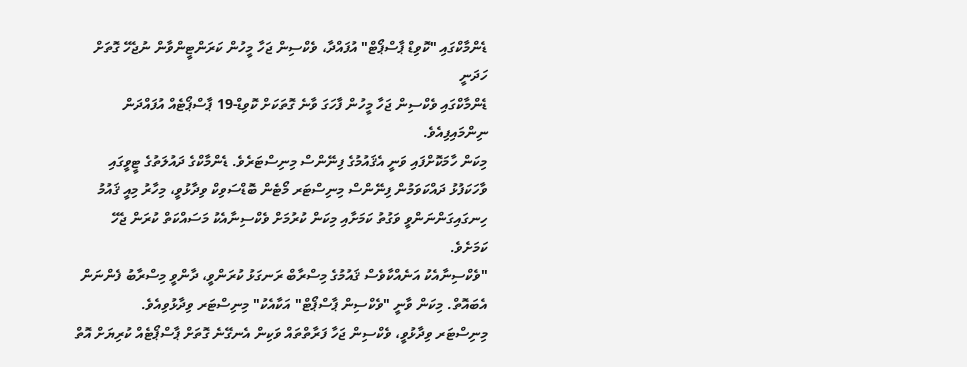ޑެންމާކްގައި "ކޮވިޑް ޕާސްޕޯޓް" އުފައްދާ، ވެކްސިން ޖަހާ މީހުން ކަރަންޓީންވާން ނުޖެހޭ ގޮތަށް ހަދަނީ
ޑެންމާކްގައި ވެކްސިން ޖަހާ މީހުން ފާހަގަ ވާނެ ގޮތަކަށް ކޮވިޑް-19 ޕާސްޕޯޓެއް އުފައްދަން ނިންމައިފިއެވެ.
މިކަން ހާމަކޮށްފައި ވަނީ އެޤައުމުގެ ފިނޭންސް މިނިސްޓަރެވެ. ޑެންމާކްގެ ދައުލަތުގެ ޓީވީގައި ވާހަކަފުޅު ދައްކަވަމުން ފިނޭންސް މިނިސްޓަރ މޯޓެން ބޮޑްސަވިކް ވިދާޅުވީ، މިހާރު މިއީ ޤައުމު ހިނގައިގަންނަންވީ ވަގުތު ކަމަށާއި މިކަން ކުރުމަށް ވެކްސިނާއެކު މަސައްކަތް ކުރަން ޖެހޭ ކަމަށެވެ.
"ވެކްސިނާއެކު އަނެއްކާވެސް ޤައުމުގެ މިސްރާބް ރަނގަޅު ކުރަންވީ، ދާންވީ މިސްރާބު ފެންނަން އެބައޮތް. މިކަން ވާނީ "ވެކްސިން ޕާސްޕޯޓް" އަކާއެކު" މިނިސްޓަރ ވިދާޅުވިއެވެ.
މިނިސްޓަރ ވިދާޅުވީ، ވެކްސިން ޖަހާ ފަރާތްތައް ވަކިން އެނގޭނެ ގޮތަށް ޕާސްޕޯޓެއް ކުރިޔަށް އޮތް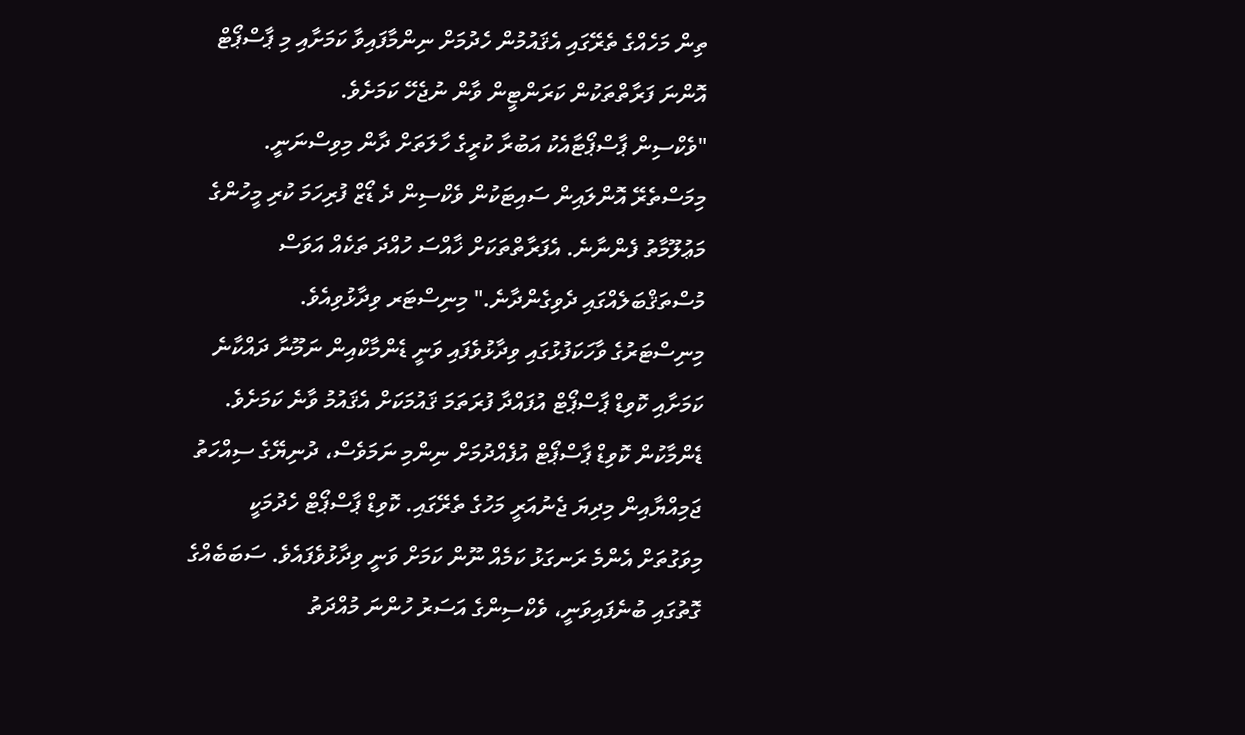ތިން މަހެއްގެ ތެރޭގައި އެޤައުމުން ހެދުމަށް ނިންމާފައިވާ ކަމަށާއި މި ޕާސްޕޯޓް އޮންނަ ފަރާތްތަކުން ކަރަންޓީން ވާން ނުޖެހޭ ކަމަށެވެ.
"ވެކްސިން ޕާސްޕޯޓާއެކު އަބުރާ ކުރީގެ ހާލަތަށް ދާން މިވިސްނަނީ. މިމަސްތެރޭ އޮންލައިން ސައިޓަކުން ވެކްސިން ދެ ޑޯޒް ފުރިހަމަ ކުރި މީހުންގެ މަޢުލޫމާތު ފެންނާނެ. އެފަރާތްތަކަށް ޚާއްސަ ހުއްދަ ތަކެއް އަވަސް މުސްތަޤްބަލެއްގައި ދެވިގެންދާނެ." މިނިސްޓަރ ވިދާޅުވިއެވެ.
މިނިސްޓަރުގެ ވާހަކަފުޅުގައި ވިދާޅުވެފައި ވަނީ ޑެންމާކްއިން ނަމޫނާ ދައްކާނެ ކަމަށާއި ކޮވިޑް ޕާސްޕޯޓް އުފައްދާ ފުރަތަމަ ޤައުމަކަށް އެޤައުމު ވާނެ ކަމަށެވެ.
ޑެންމާކުން ކޮވިޑް ޕާސްޕޯޓް އުފެއްދުމަށް ނިންމި ނަމަވެސް، ދުނިޔޭގެ ސިއްހަތު ޖަމިއްޔާއިން މިދިޔަ ޖެނުއަރީ މަހުގެ ތެރޭގައި. ކޮވިޑް ޕާސްޕޯޓް ހެދުމަކީ މިވަގުތަށް އެންމެ ރަނގަޅު ކަމެއް ނޫން ކަމަށް ވަނީ ވިދާޅުވެފައެވެ. ސަބަބެއްގެ ގޮތުގައި ބުނެފައިވަނީ، ވެކްސިންގެ އަސަރު ހުންނަ މުއްދަތު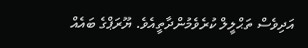އަދިވެސް ތަޙްލީލް ކުރެވެމުންދާތީއެވެ. ޔޫރަޕްގެ ބައެއް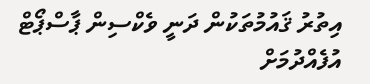އިތުރު ޤައުމުތަކުން ދަނީ ވެކްސިން ޕާސްޕޯޓް އުފެއްދުމަށް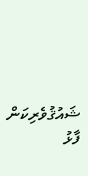ޝައުޤުވެރިކަން ފާޅު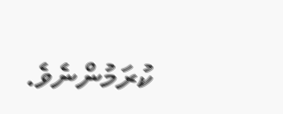ކުރަމުންނެވެ.